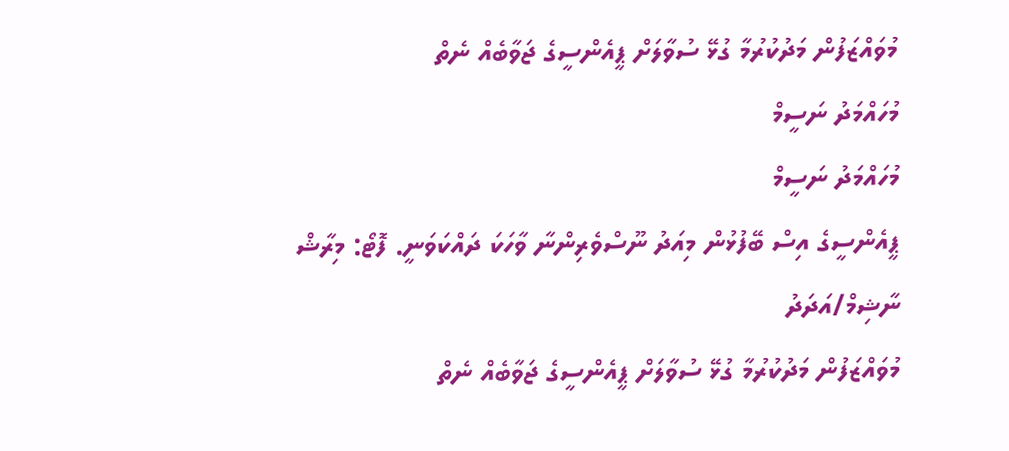މުވައްޒަފުން މަދުކުރުމާ ގުޅޭ ސުވާލަށް ޕީއެންސީގެ ޖަވާބެއް ނެތް
މުހައްމަދު ނަސީމް
މުހައްމަދު ނަސީމް
ޕީއެންސީގެ އިސް ބޭފުޅުން މިއަދު ނޫސްވެރިންނާ ވާހަކަ ދައްކަވަނީ. ފޮޓޯ: މިރާޝް ނާޝިމް/އަދަދު
މުވައްޒަފުން މަދުކުރުމާ ގުޅޭ ސުވާލަށް ޕީއެންސީގެ ޖަވާބެއް ނެތް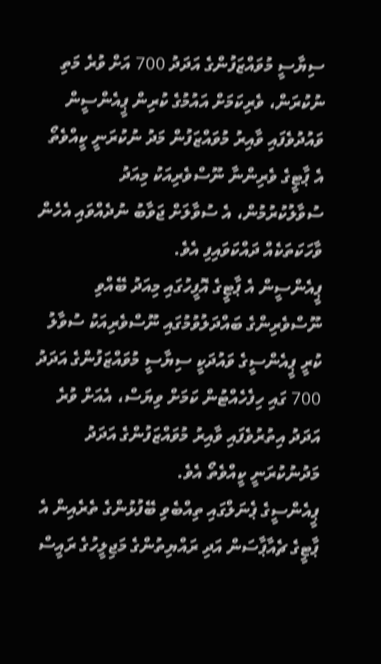ސިޔާސީ މުވައްޒަފުންގެ އަދަދު 700 އަށް ވުރެ މަތި ނުކުރަން، ވެރިކަމަށް އައުމުގެ ކުރިން ޕީއެންސީން ވައުދުވެފައި ވާއިރު މުވައްޒަފުން މަދު ނުކުރަނީ ކީއްވެތޯ އެ ޕާޓީގެ ވެރިންނާ ނޫސްވެރިއަކު މިއަދު ސުވާލުކުރުމުން، އެ ސުވާލަށް ޖަވާބު ނުދެއްވައި އެހެން ވާހަކަތަކެއް ދައްކަވައިފި އެވެ.
ޕީއެންސީން އެ ޕާޓީގެ އޮފީހުގައި މިއަދު ބޭއްވި ނޫސްވެރިންގެ ބައްދަލުވުމުގައި ނޫސްވެރިއަކު ސުވާލު ކުރީ ޕީއެންސީގެ ވައުދަކީ ސިޔާސީ މުވައްޒަފުންގެ އަދަދު 700 ގައި ހިފެހެއްޓުން ކަމަށް ވިޔަސް، އެއަށް ވުރެ އަދަދު އިތުރުވެފައި ވާއިރު މުވައްޒަފުންގެ އަދަދު މަދުނުކުރަނީ ކީއްވެތޯ އެވެ.
ޕީއެންސީގެ ޕެނަލްގައި ތިއްބެވި ބޭފުޅުންގެ ތެރެއިން އެ ޕާޓީގެ ޗެއާޕާސަން އަދި ރައްޔިތުންގެ މަޖިލީހުގެ ރައީސް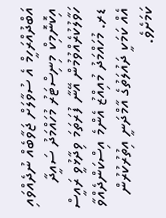އަބްދުއްރަހީމް އެ ސުވާލަށް ޖަވާބެއް ނުދެއްވައި އިކޮނޮމިކް މިނިސްޓަރު މުހައްމަދު ސައީދާ ހަވާލުކުރެއްވުމުން އޭނާ ފުރަތަމަ ވިދާޅުވީ ރައީސް ޑރ. މުހައްމަދު މުއިއްޒު އެންމެ އިސްކަންދެއްވާ އެއް ކަމަކީ ދައުލަތުގެ އާމްދަނީ އިތުރުކުރުން ކަމަށެވެ.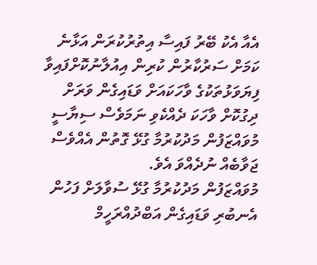އެއާ އެކު ބޭރު ފައިސާ އިތުރުކުރަން އަޅާނެ ކަމަށް ސަރުކާރުން ކުރިން އިއުލާނުކޮށްފައިވާ ފިޔަވަޅުތަކުގެ ވާހަކައަށް ވަޑައިގެން ވަރަށް ދިގުކޮށް ވާހަކަ ދެއްކެވި ނަމަވެސް ސިޔާސީ މުވައްޒަފުން މަދުކުރުމާ ގުޅޭ ގޮތުން އެއްވެސް ޖަވާބެއް ނުދެއްވަ އެވެ.
މުވައްޒަފުން މަދުކުރުމާ ގުޅޭ ސުވާލަށް ފަހުން އެނބުރި ވަޑައިގެން އަބްދުއްރަހީމް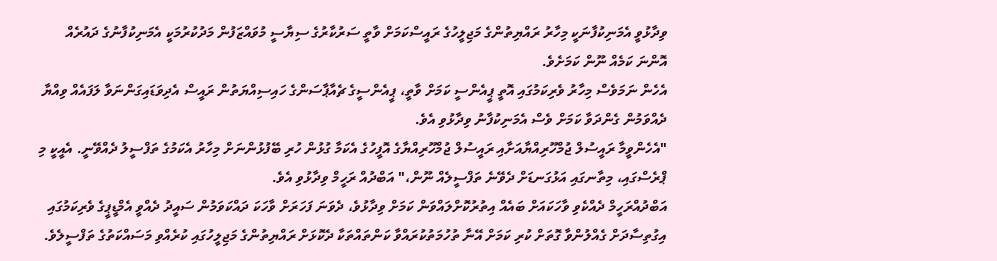ވިދާޅުވީ އެމަނިކުފާނަކީ މިހާރު ރައްޔިތުންގެ މަޖިލީހުގެ ރައީސްކަމަށް ވާތީ ސަރުކާރުގެ ސިޔާސީ މުވައްޒަފުން މަދުކުރުމަކީ އެމަނިކުފާނުގެ ދައުރެއް އޮންނަ ކަމެއް ނޫން ކަމަށެވެ.
އެހެން ނަމަވެސް މިހާރު ވެރިކަމުގައި އޮތީ ޕީއެންސީ ކަމަށް ވާތީ، ޕީއެންސީގެ ޗެއާޕާސަންގެ ހައިސިއްޔަތުން ރައީސް އެދިވަޑައިގަންނަވާ ލަފައެއް ވިއްޔާ ދެއްވަމުން ގެންދަވާ ކަމަށް ވެސް އެމަނިކުފާނު ވިދާޅުވި އެވެ.
"އެހެންވީމާ ރައީސުލް ޖުމްހޫރިއްޔާއަށާއި ރައީސުލް ޖުމްހޫރިއްޔާގެ އޮފީހުގެ އެކަމާ ގުޅުން ހުރި ބޭފުޅުންނަށް މިހާރު އެކަމުގެ ތަފްސީލު ދެއްވޭނީ. އެއީކީ މި ޕްރެސްގައި، މިތާނގައި އަޅުގަނޑަށް ދެވޭނެ ތަފްސީލެއް ނޫން،" އަބްދުއް ރަހީމް ވިދާޅުވި އެވެ.
އަބްދުއްރަހީމް ދެއްކެވި ވާހަކައަށް ބައެއް އިތުރުކޮށްލައްވަން ކަމަށް ވިދާޅުވެ، ދެވަނަ ފަހަރަށް ވާހަކަ ދައްކަވަމުން ސައީދު ދެއްވީ އެމްޑީޕީގެ ވެރިކަމުގައި އިގުތިސާދަށް ގެއްލުންވާ ގޮތަށް ކުރި ކަމަށް އޭނާ ތުހުމަތުކުރައްވާ ކަންތައްތަކާ ދެކޮޅަށް ރައްޔިތުންގެ މަޖިލީހުގައި ކުރެއްވި މަސައްކަތުގެ ތަފްސީލެވެ.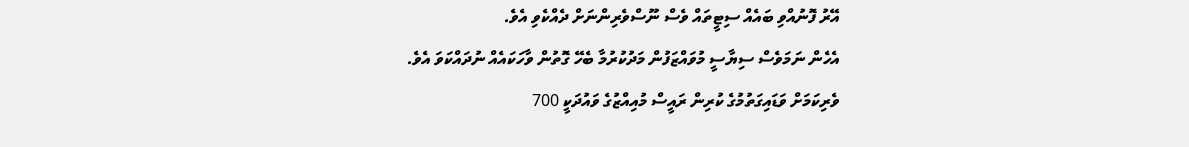އޭރު ފޮނުއްވި ބައެއް ސިޓީތައް ވެސް ނޫސްވެރިންނަށް ދެއްކެވި އެވެ.
އެހެން ނަމަވެސް ސިޔާސީ މުވައްޒަފުން މަދުކުރުމާ ބެހޭ ގޮތުން ވާހަކައެއް ނުދައްކަވަ އެވެ.
ވެރިކަމަށް ވަޑައިގަތުމުގެ ކުރިން ރައީސް މުއިއްޒުގެ ވައުދަކީ 700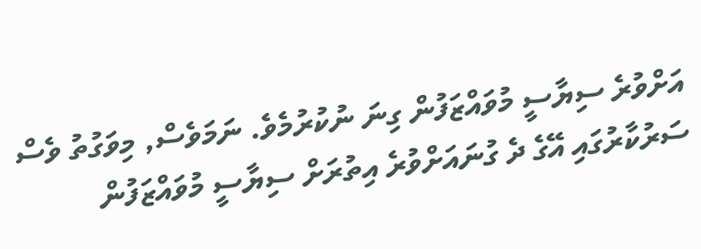އަށްވުރެ ސިޔާސީ މުވައްޒަފުން ގިނަ ނުކުރުމެވެ. ނަމަވެސް, މިވަގުތު ވެސް ސަރުކާރުގައި އޭގެ ދެ ގުނައަށްވުރެ އިތުރަށް ސިޔާސީ މުވައްޒަފުން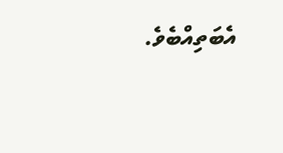އެބަތިއްބެވެ.